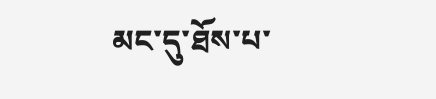མང་དུ་ཐོས་པ་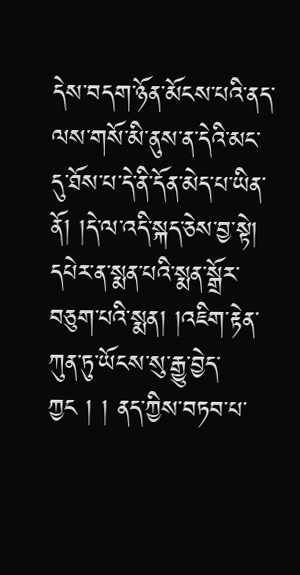དེས་བདག་ཉོན་མོངས་པའི་ནད་ལས་གསོ་མི་ནུས་ན་དེའི་མང་དུ་ཐོས་པ་དེ་ནི་དོན་མེད་པ་ཡིན་ནོ། །དེ་ལ་འདི་སྐད་ཅེས་བྱ་སྟེ། དཔེར་ན་སྨན་པའི་སྨན་སྒྲོར་བཅུག་པའི་སྨན། །འཇིག་རྟེན་ཀུན་ཏུ་ཡོངས་སུ་རྒྱུ་བྱེད་ཀྱང ། ། ནད་ཀྱིས་བཏབ་པ་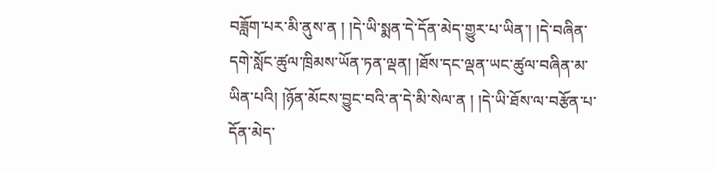བཟློག་པར་མི་ནུས་ན ། །དེ་ཡི་སྨན་དེ་དོན་མེད་གྱུར་པ་ཡིན་། །དེ་བཞིན་དགེ་སློང་ཚུལ་ཁྲིམས་ཡོན་ཏན་ལྡན། །ཐོས་དང་ལྡན་ཡང་ཚུལ་བཞིན་མ་ཡིན་པའི། །ཉོན་མོངས་བྱུང་བའི་ན་དེ་མི་སེལ་ན ། །དེ་ཡི་ཐོས་ལ་བརྩོན་པ་དོན་མེད་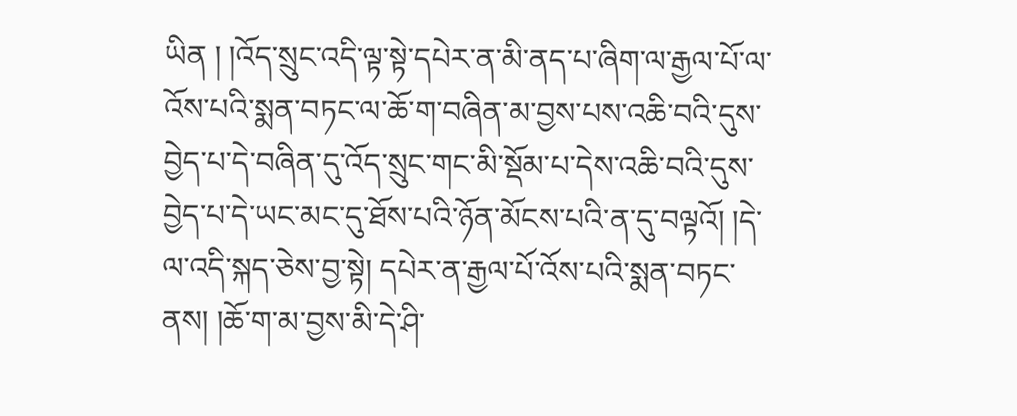ཡིན ། །འོད་སྲུང་འདི་ལྟ་སྟེ་དཔེར་ན་མི་ནད་པ་ཞིག་ལ་རྒྱལ་པོ་ལ་འོས་པའི་སྨན་བཏང་ལ་ཆོ་ག་བཞིན་མ་བྱས་པས་འཆི་བའི་དུས་བྱེད་པ་དེ་བཞིན་དུ་འོད་སྲུང་གང་མི་སྡོམ་པ་དེས་འཆི་བའི་དུས་བྱེད་པ་དེ་ཡང་མང་དུ་ཐོས་པའི་ཉོན་མོངས་པའི་ན་དུ་བལྟའོ། །དེ་ལ་འདི་སྐད་ཅེས་བྱ་སྟེ། དཔེར་ན་རྒྱལ་པོ་འོས་པའི་སྨན་བཏང་ནས། །ཆོ་ག་མ་བྱས་མི་དེ་ཤི་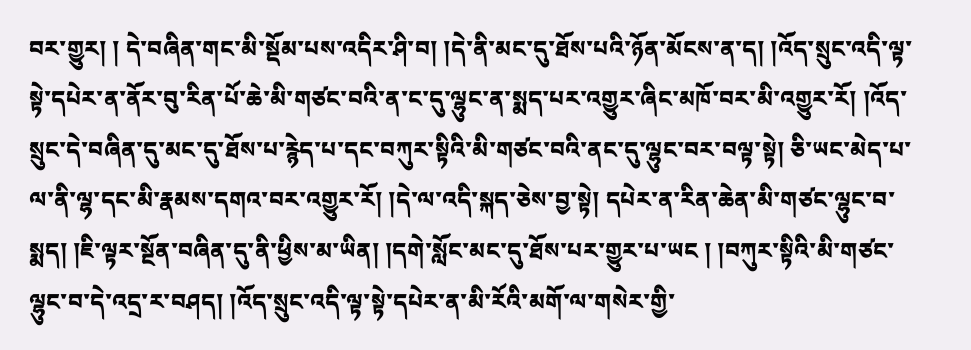བར་གྱུར། ། དེ་བཞིན་གང་མི་སྡོམ་པས་འདིར་ཤི་བ། །དེ་ནི་མང་དུ་ཐོས་པའི་ཉོན་མོངས་ན་ད། །འོད་སྲུང་འདི་ལྟ་སྟེ་དཔེར་ན་ནོར་བུ་རིན་པོ་ཆེ་མི་གཙང་བའི་ན་ང་དུ་ལྷུང་ན་སྨད་པར་འགྱུར་ཞིང་མཁོ་བར་མི་འགྱུར་རོ། །འོད་སྲུང་དེ་བཞིན་དུ་མང་དུ་ཐོས་པ་རྙེད་པ་དང་བཀུར་སྟིའི་མི་གཙང་བའི་ནང་དུ་ལྷུང་བར་བལྟ་སྟེ། ཅི་ཡང་མེད་པ་ལ་ནི་ལྷ་དང་མི་རྣམས་དགའ་བར་འགྱུར་རོ། །དེ་ལ་འདི་སྐད་ཅེས་བྱ་སྟེ། དཔེར་ན་རིན་ཆེན་མི་གཙང་ལྷུང་བ་སྨད། །ཇི་ལྟར་སྔོན་བཞིན་དུ་ནི་ཕྱིས་མ་ཡིན། །དགེ་སློང་མང་དུ་ཐོས་པར་གྱུར་པ་ཡང ། །བཀུར་སྟིའི་མི་གཙང་ལྷུང་བ་དེ་འདྲ་ར་བཤད། །འོད་སྲུང་འདི་ལྟ་སྟེ་དཔེར་ན་མི་རོའི་མགོ་ལ་གསེར་གྱི་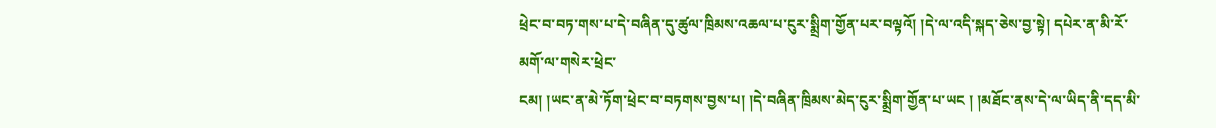ཕྲེང་བ་བཏ་གས་པ་དེ་བཞིན་དུ་ཚུལ་ཁྲིམས་འཆལ་པ་ངུར་སྨྲིག་གྱོན་པར་བལྟའོ། །དེ་ལ་འདི་སྐད་ཅེས་བྱ་སྟེ། དཔེར་ན་མི་རོ་མགོ་ལ་གསེར་ཕྲེང་
ངམ། །ཡང་ན་མེ་ཏོག་ཕྲེང་བ་བཏགས་བྱས་པ། །དེ་བཞིན་ཁྲིམས་མེད་ངུར་སྨྲིག་གྱོན་པ་ཡང ། །མཐོང་ནས་དེ་ལ་ཡིད་ནི་དད་མི་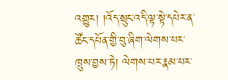འགྱུར། །འོད་སྲུང་འདི་ལྟ་སྟེ་དཔེར་ན་ཚོང་དཔོན་གྱི་བུ་ཞིག་ལེགས་པར་ཁྲུས་བྱས་ཏེ། ལེགས་པར་རྣམ་པར་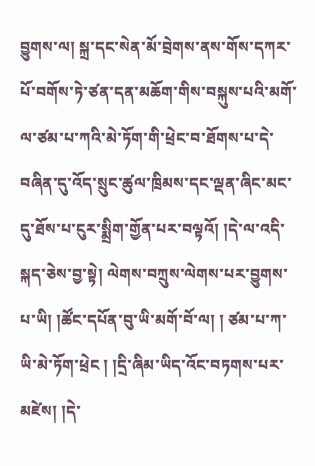བྱུགས་ལ། སྐྲ་དང་སེན་མོ་བྲེགས་ནས་གོས་དཀར་པོ་བགོས་ཏེ་ཙན་དན་མཆོག་གིས་བསྐུས་པའི་མགོ་ལ་ཙམ་པ་ཀའི་མེ་ཏོག་གི་ཕྲེང་བ་ཐོགས་པ་དེ་བཞིན་དུ་འོད་སྲུང་ཚུལ་ཁྲིམས་དང་ལྡན་ཞིང་མང་དུ་ཐོས་པ་ངུར་སྨྲིག་གྱོན་པར་བལྟའོ། །དེ་ལ་འདི་སྐད་ཅེས་བྱ་སྟེ། ལེགས་བཀྲུས་ལེགས་པར་བྱུགས་པ་ཡི། །ཚོང་དཔོན་བུ་ཡི་མགོ་བོ་ལ། ། ཙམ་པ་ཀ་ཡི་མེ་ཏོག་ཕྲེང ། །དྲི་ཞིམ་ཡིད་འོང་བཏགས་པར་མཛེས། །དེ་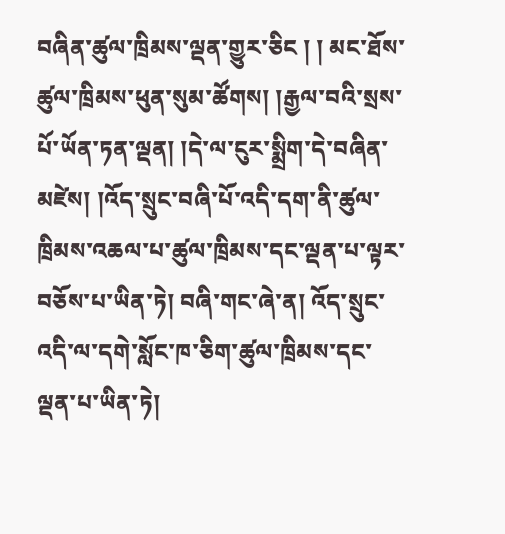བཞིན་ཚུལ་ཁྲིམས་ལྡན་གྱུར་ཅིང ། ། མང་ཐོས་ཚུལ་ཁྲིམས་ཕུན་སུམ་ཚོགས། །རྒྱལ་བའི་སྲས་པོ་ཡོན་ཏན་ལྡན། །དེ་ལ་ངུར་སྨྲིག་དེ་བཞིན་མཛེས། །འོད་སྲུང་བཞི་པོ་འདི་དག་ནི་ཚུལ་ཁྲིམས་འཆལ་པ་ཚུལ་ཁྲིམས་དང་ལྡན་པ་ལྟར་བཅོས་པ་ཡིན་ཏེ། བཞི་གང་ཞེ་ན། འོད་སྲུང་འདི་ལ་དགེ་སློང་ཁ་ཅིག་ཚུལ་ཁྲིམས་དང་ལྡན་པ་ཡིན་ཏེ།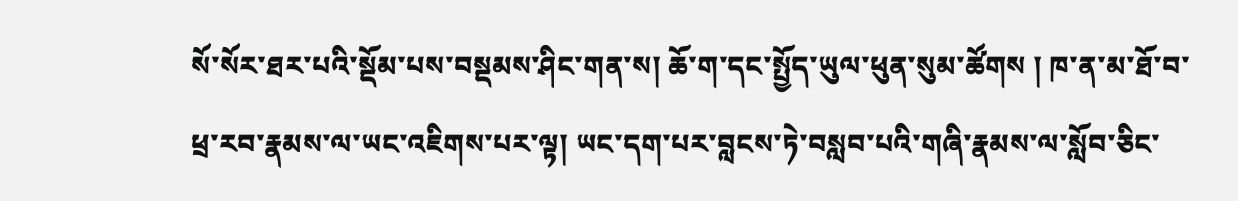སོ་སོར་ཐར་པའི་སྡོམ་པས་བསྡམས་ཤིང་གན་ས། ཆོ་ག་དང་སྤྱོད་ཡུལ་ཕུན་སུམ་ཚོགས ། ཁ་ན་མ་ཐོ་བ་ཕྲ་རབ་རྣམས་ལ་ཡང་འཇིགས་པར་ལྟ། ཡང་དག་པར་བླངས་ཏེ་བསླབ་པའི་གཞི་རྣམས་ལ་སློབ་ཅིང་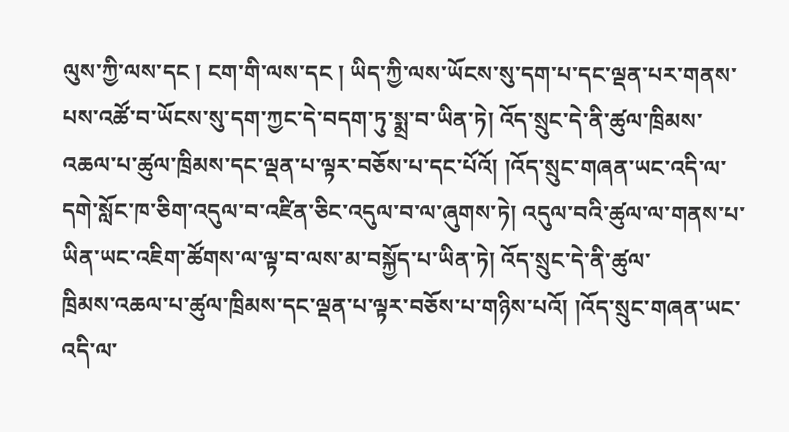ལུས་ཀྱི་ལས་དང ། ངག་གི་ལས་དང ། ཡིད་ཀྱི་ལས་ཡོངས་སུ་དག་པ་དང་ལྡན་པར་གནས་པས་འཚོ་བ་ཡོངས་སུ་དག་ཀྱང་དེ་བདག་ཏུ་སྨྲ་བ་ཡིན་ཏེ། འོད་སྲུང་དེ་ནི་ཚུལ་ཁྲིམས་འཆལ་པ་ཚུལ་ཁྲིམས་དང་ལྡན་པ་ལྟར་བཅོས་པ་དང་པོའོ། །འོད་སྲུང་གཞན་ཡང་འདི་ལ་དགེ་སློང་ཁ་ཅིག་འདུལ་བ་འཛིན་ཅིང་འདུལ་བ་ལ་ཞུགས་ཏེ། འདུལ་བའི་ཚུལ་ལ་གནས་པ་ཡིན་ཡང་འཇིག་ཚོགས་ལ་ལྟ་བ་ལས་མ་བསྐྱོད་པ་ཡིན་ཏེ། འོད་སྲུང་དེ་ནི་ཚུལ་
ཁྲིམས་འཆལ་པ་ཚུལ་ཁྲིམས་དང་ལྡན་པ་ལྟར་བཅོས་པ་གཉིས་པའོ། །འོད་སྲུང་གཞན་ཡང་འདི་ལ་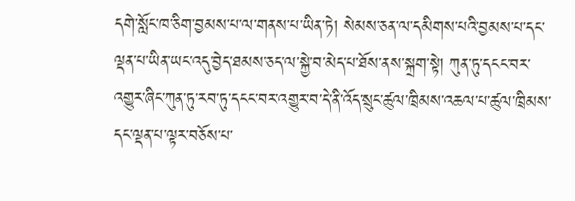དགེ་སློང་ཁ་ཅིག་བྱམས་པ་ལ་གནས་པ་ཡིན་ཏེ། སེམས་ཅན་ལ་དམིགས་པའི་བྱམས་པ་དང་ལྡན་པ་ཡིན་ཡང་འདུ་བྱེད་ཐམས་ཅད་ལ་སྐྱེ་བ་མེད་པ་ཐོས་ནས་སྐྲག་སྟེ། ཀུན་ཏུ་དངང་བར་འགྱུར་ཞིང་ཀུན་ཏུ་རབ་ཏུ་དངང་བར་འགྱུར་བ་དེ་ནི་འོད་སྲུང་ཚུལ་ཁྲིམས་འཆལ་པ་ཚུལ་ཁྲིམས་དང་ལྡན་པ་ལྟར་བཅོས་པ་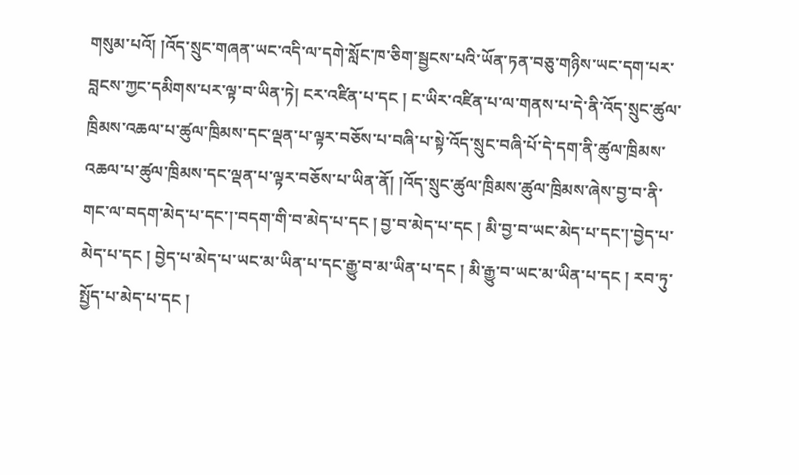གསུམ་པའོ། །འོད་སྲུང་གཞན་ཡང་འདི་ལ་དགེ་སློང་ཁ་ཅིག་སྦྱངས་པའི་ཡོན་ཏན་བཅུ་གཉིས་ཡང་དག་པར་བླངས་ཀྱང་དམིགས་པར་ལྟ་བ་ཡིན་ཏེ། ངར་འཛིན་པ་དང ། ང་ཡིར་འཛིན་པ་ལ་གནས་པ་དེ་ནི་འོད་སྲུང་ཚུལ་ཁྲིམས་འཆལ་པ་ཚུལ་ཁྲིམས་དང་ལྡན་པ་ལྟར་བཅོས་པ་བཞི་པ་སྟེ་འོད་སྲུང་བཞི་པོ་དེ་དག་ནི་ཚུལ་ཁྲིམས་འཆལ་པ་ཚུལ་ཁྲིམས་དང་ལྡན་པ་ལྟར་བཅོས་པ་ཡིན་ནོ། །འོད་སྲུང་ཚུལ་ཁྲིམས་ཚུལ་ཁྲིམས་ཞེས་བྱ་བ་ནི་གང་ལ་བདག་མེད་པ་དང་།་བདག་གི་བ་མེད་པ་དང ། བྱ་བ་མེད་པ་དང ། མི་བྱ་བ་ཡང་མེད་པ་དང་།་བྱེད་པ་མེད་པ་དང ། བྱེད་པ་མེད་པ་ཡང་མ་ཡིན་པ་དང་རྒྱུ་བ་མ་ཡིན་པ་དང ། མི་རྒྱུ་བ་ཡང་མ་ཡིན་པ་དང ། རབ་ཏུ་སྤྱོད་པ་མེད་པ་དང །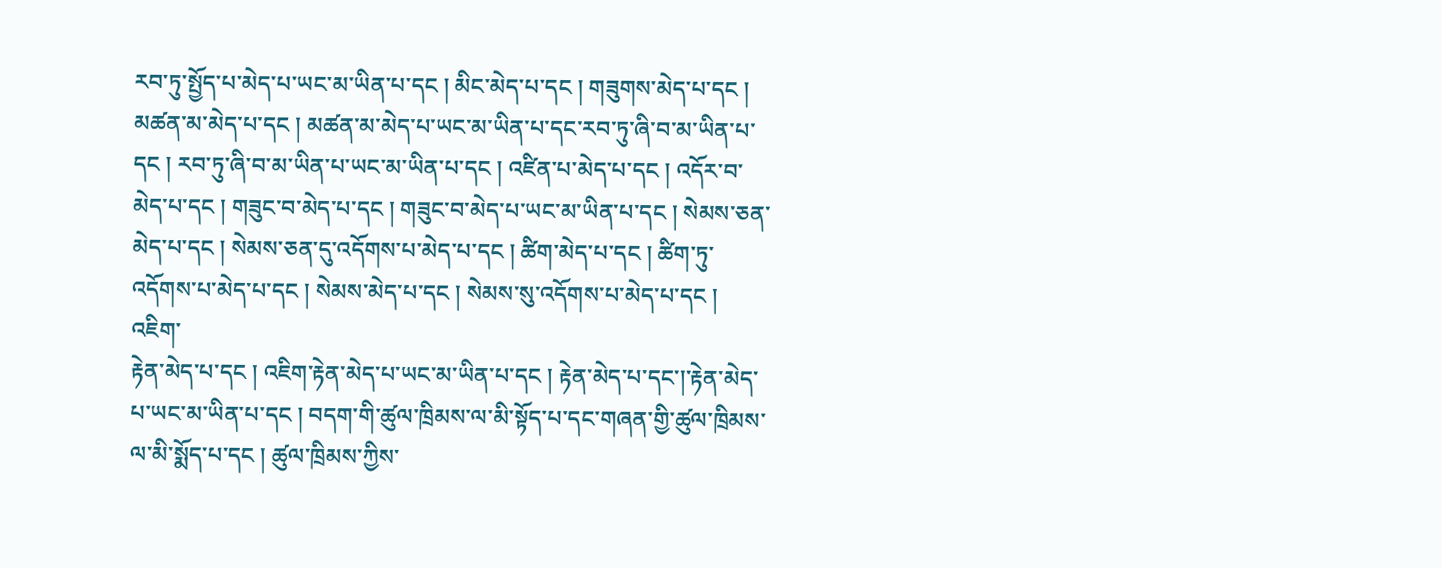རབ་ཏུ་སྤྱོད་པ་མེད་པ་ཡང་མ་ཡིན་པ་དང ། མིང་མེད་པ་དང ། གཟུགས་མེད་པ་དང ། མཚན་མ་མེད་པ་དང ། མཚན་མ་མེད་པ་ཡང་མ་ཡིན་པ་དང་རབ་ཏུ་ཞི་བ་མ་ཡིན་པ་དང ། རབ་ཏུ་ཞི་བ་མ་ཡིན་པ་ཡང་མ་ཡིན་པ་དང ། འཛིན་པ་མེད་པ་དང ། འདོར་བ་མེད་པ་དང ། གཟུང་བ་མེད་པ་དང ། གཟུང་བ་མེད་པ་ཡང་མ་ཡིན་པ་དང ། སེམས་ཅན་མེད་པ་དང ། སེམས་ཅན་དུ་འདོགས་པ་མེད་པ་དང ། ཚིག་མེད་པ་དང ། ཚིག་ཏུ་འདོགས་པ་མེད་པ་དང ། སེམས་མེད་པ་དང ། སེམས་སུ་འདོགས་པ་མེད་པ་དང ། འཇིག་
རྟེན་མེད་པ་དང ། འཇིག་རྟེན་མེད་པ་ཡང་མ་ཡིན་པ་དང ། རྟེན་མེད་པ་དང་།་རྟེན་མེད་པ་ཡང་མ་ཡིན་པ་དང ། བདག་གི་ཚུལ་ཁྲིམས་ལ་མི་སྟོད་པ་དང་གཞན་གྱི་ཚུལ་ཁྲིམས་ལ་མི་སྨོད་པ་དང ། ཚུལ་ཁྲིམས་ཀྱིས་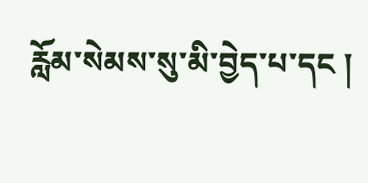རློམ་སེམས་སུ་མི་བྱེད་པ་དང །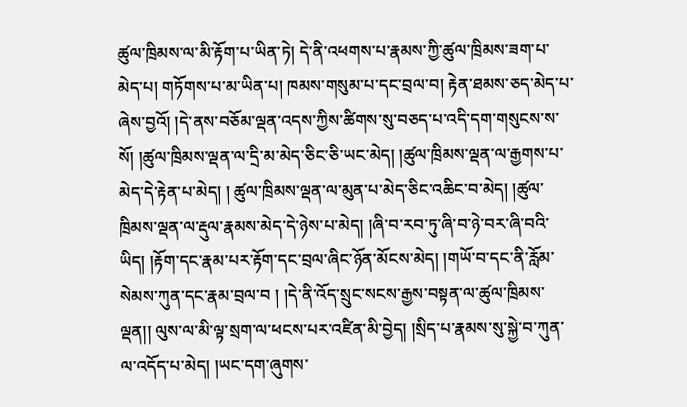ཚུལ་ཁྲིམས་ལ་མི་རྟོག་པ་ཡིན་ཏེ། དེ་ནི་འཕགས་པ་རྣམས་ཀྱི་ཚུལ་ཁྲིམས་ཟག་པ་མེད་པ། གཏོགས་པ་མ་ཡིན་པ། ཁམས་གསུམ་པ་དང་བྲལ་བ། རྟེན་ཐམས་ཅད་མེད་པ་ཞེས་བྱའོ། །དེ་ནས་བཅོམ་ལྡན་འདས་ཀྱིས་ཚིགས་སུ་བཅད་པ་འདི་དག་གསུངས་ས་སོ། །ཚུལ་ཁྲིམས་ལྡན་ལ་དྲི་མ་མེད་ཅིང་ཅི་ཡང་མེད། །ཚུལ་ཁྲིམས་ལྡན་ལ་རྒྱགས་པ་མེད་དེ་རྟེན་པ་མེད། ། ཚུལ་ཁྲིམས་ལྡན་ལ་མུན་པ་མེད་ཅིང་འཆིང་བ་མེད། །ཚུལ་ཁྲིམས་ལྡན་ལ་རྡུལ་རྣམས་མེད་དེ་ཉེས་པ་མེད། །ཞི་བ་རབ་ཏུ་ཞི་བ་ཉེ་བར་ཞི་བའི་ཡིད། །རྟོག་དང་རྣམ་པར་རྟོག་དང་བྲལ་ཞིང་ཉོན་མོངས་མེད། །གཡོ་བ་དང་ནི་རློམ་སེམས་ཀུན་དང་རྣམ་བྲལ་བ ། །དེ་ནི་འོད་སྲུང་སངས་རྒྱས་བསྟན་ལ་ཚུལ་ཁྲིམས་ལྡན།། ལུས་ལ་མི་ལྟ་སྲག་ལ་ཕངས་པར་འཛིན་མི་བྱེད། །སྲིད་པ་རྣམས་སུ་སྐྱེ་བ་ཀུན་ལ་འདོད་པ་མེད། །ཡང་དག་ཞུགས་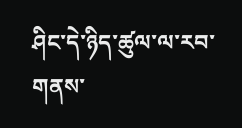ཤིང་དེ་ཉིད་ཚུལ་ལ་རབ་གནས་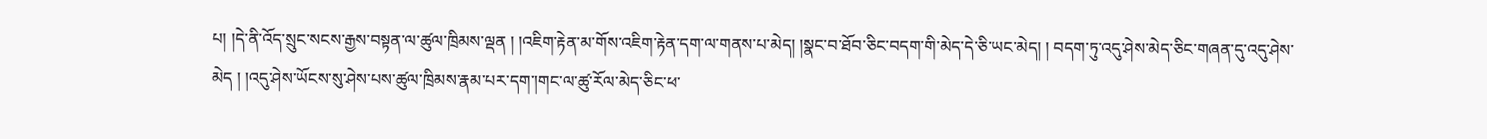པ། །དེ་ནི་འོད་སྲུང་སངས་རྒྱས་བསྟན་ལ་ཚུལ་ཁྲིམས་ལྡན ། །འཇིག་རྟེན་མ་གོས་འཇིག་རྟེན་དག་ལ་གནས་པ་མེད། །སྣང་བ་ཐོབ་ཅིང་བདག་གི་མེད་དེ་ཅི་ཡང་མེད། ། བདག་ཏུ་འདུ་ཤེས་མེད་ཅིང་གཞན་དུ་འདུ་ཤེས་མེད ། །འདུ་ཤེས་ཡོངས་སུ་ཤེས་པས་ཚུལ་ཁྲིམས་རྣམ་པར་དག་།གང་ལ་ཚུ་རོལ་མེད་ཅིང་ཕ་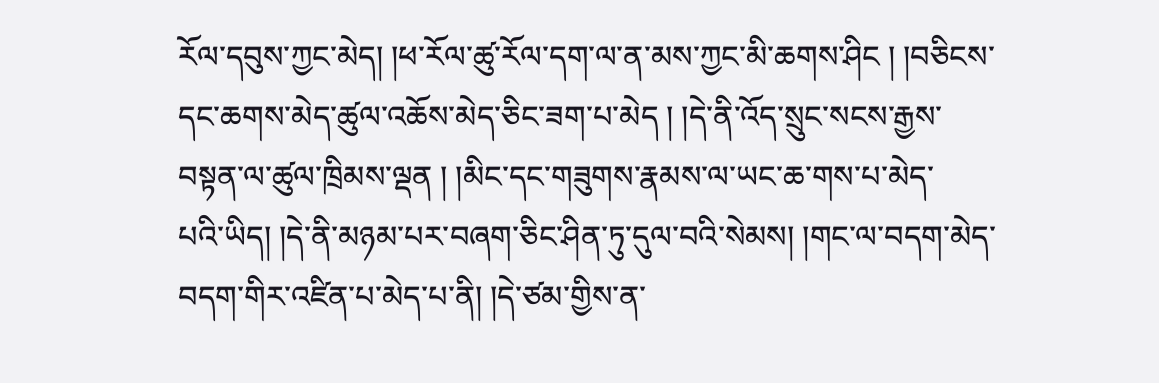རོལ་དབུས་ཀྱང་མེད། །ཕ་རོལ་ཚུ་རོལ་དག་ལ་ན་མས་ཀྱང་མི་ཆགས་ཤིང ། །བཅིངས་དང་ཆགས་མེད་ཚུལ་འཆོས་མེད་ཅིང་ཟག་པ་མེད ། །དེ་ནི་འོད་སྲུང་སངས་རྒྱས་བསྟན་ལ་ཚུལ་ཁྲིམས་ལྡན ། །མིང་དང་གཟུགས་རྣམས་ལ་ཡང་ཆ་གས་པ་མེད་
པའི་ཡིད། །དེ་ནི་མཉམ་པར་བཞག་ཅིང་ཤིན་ཏུ་དུལ་བའི་སེམས། །གང་ལ་བདག་མེད་བདག་གིར་འཛིན་པ་མེད་པ་ནི། །དེ་ཙམ་གྱིས་ན་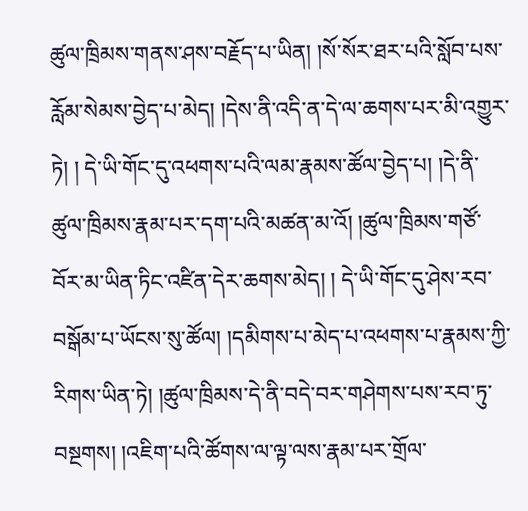ཚུལ་ཁྲིམས་གནས་ཤས་བརྗོད་པ་ཡིན། །སོ་སོར་ཐར་པའི་སློབ་པས་རློམ་སེམས་བྱེད་པ་མེད། །དེས་ནི་འདི་ན་དེ་ལ་ཆགས་པར་མི་འགྱུར་ཏེ། ། དེ་ཡི་གོང་དུ་འཕགས་པའི་ལམ་རྣམས་ཚོལ་བྱེད་པ། །དེ་ནི་ཚུལ་ཁྲིམས་རྣམ་པར་དག་པའི་མཚན་མ་འོ། །ཚུལ་ཁྲིམས་གཙོ་བོར་མ་ཡིན་ཏིང་འཛིན་དེར་ཆགས་མེད། ། དེ་ཡི་གོང་དུ་ཤེས་རབ་བསྒོམ་པ་ཡོངས་སུ་ཚོལ། །དམིགས་པ་མེད་པ་འཕགས་པ་རྣམས་ཀྱི་རིགས་ཡིན་ཏེ། །ཚུལ་ཁྲིམས་དེ་ནི་བདེ་བར་གཤེགས་པས་རབ་ཏུ་བསྔགས། །འཇིག་པའི་ཚོགས་ལ་ལྟ་ལས་རྣམ་པར་གྲོལ་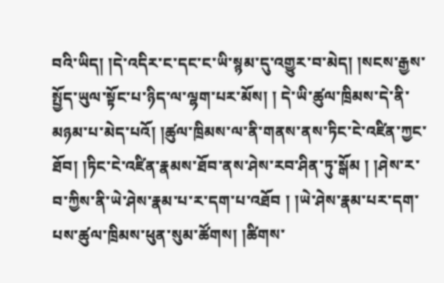བའི་ཡིད། །དེ་འདིར་ང་དང་ང་ཡི་སྙམ་དུ་འགྱུར་བ་མེད། །སངས་རྒྱས་སྤྱོད་ཡུལ་སྟོང་པ་ཉིད་ལ་ལྷག་པར་མོས། ། དེ་ཡི་ཚུལ་ཁྲིམས་དེ་ནི་མཉམ་པ་མེད་པའོ། །ཚུལ་ཁྲིམས་ལ་ནི་གནས་ནས་ཏིང་ངེ་འཛིན་ཀྱང་ཐོབ། །ཏིང་ངེ་འཛིན་རྣམས་ཐོབ་ནས་ཤེས་རབ་ཤིན་ཏུ་སྒོམ ། །ཤེས་ར་བ་ཀྱིས་ནི་ཡེ་ཤེས་རྣམ་པ་ར་དག་པ་འཐོབ ། །ཡེ་ཤེས་རྣམ་པར་དག་པས་ཚུལ་ཁྲིམས་ཕུན་སུམ་ཚོགས། །ཚིགས་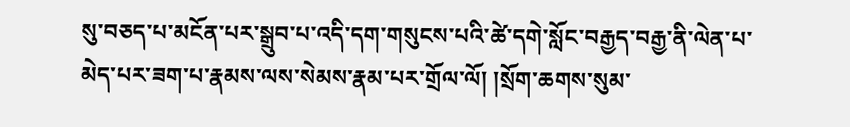སུ་བཅད་པ་མངོན་པར་སྒྲུབ་པ་འདི་དག་གསུངས་པའི་ཚེ་དགེ་སློང་བརྒྱད་བརྒྱ་ནི་ལེན་པ་མེད་པར་ཟག་པ་རྣམས་ལས་སེམས་རྣམ་པར་གྲོལ་ལོ། །སྲོག་ཆགས་སུམ་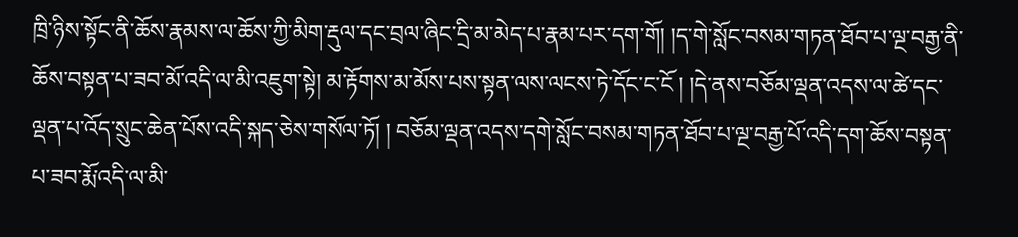ཁྲི་ཉིས་སྟོང་ནི་ཆོས་རྣམས་ལ་ཆོས་ཀྱི་མིག་རྡུལ་དང་བྲལ་ཞིང་དྲི་མ་མེད་པ་རྣམ་པར་དག་གོ། །ད་གེ་སློང་བསམ་གཏན་ཐོབ་པ་ལྔ་བརྒྱ་ནི་ཆོས་བསྟན་པ་ཟབ་མོ་འདི་ལ་མི་འཇུག་སྟེ། མ་རྟོགས་མ་མོས་པས་སྟན་ལས་ལངས་ཏེ་དོང་ང་ངོ ། །དེ་ནས་བཅོམ་ལྡན་འདས་ལ་ཚེ་དང་ལྡན་པ་འོད་སྲུང་ཆེན་པོས་འདི་སྐད་ཅེས་གསོལ་ཏོ། ། བཅོམ་ལྡན་འདས་དགེ་སློང་བསམ་གཏན་ཐོབ་པ་ལྔ་བརྒྱ་པོ་འདི་དག་ཆོས་བསྟན་
པ་ཟབ་རྨོ་འདི་ལ་མི་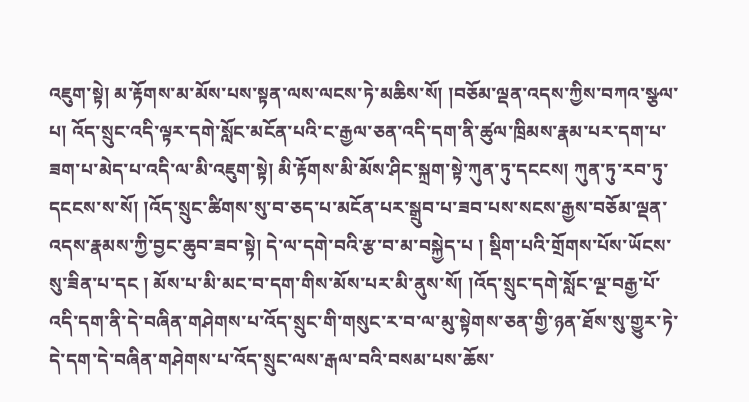འཇུག་སྟེ། མ་རྟོགས་མ་མོས་པས་སྟན་ལས་ལངས་ཏེ་མཆིས་སོ། །བཅོམ་ལྡན་འདས་ཀྱིས་བཀའ་སྩལ་པ། འོད་སྲུང་འདི་ལྟར་དགེ་སློང་མངོན་པའི་ང་རྒྱལ་ཅན་འདི་དག་ནི་ཚུལ་ཁྲིམས་རྣམ་པར་དག་པ་ཟག་པ་མེད་པ་འདི་ལ་མི་འཇུག་སྟེ། མི་རྟོགས་མི་མོས་ཤིང་སྐྲག་སྟེ་ཀུན་ཏུ་དངངས། ཀུན་ཏུ་རབ་ཏུ་དངངས་ས་སོ། །འོད་སྲུང་ཚིགས་སུ་བ་ཅད་པ་མངོན་པར་སྒྲུབ་པ་ཟབ་པས་སངས་རྒྱས་བཅོམ་ལྡན་འདས་རྣམས་ཀྱི་བྱང་ཆུབ་ཟབ་སྟེ། དེ་ལ་དགེ་བའི་རྩ་བ་མ་བསྐྱེད་པ ། སྡིག་པའི་གྲོགས་པོས་ཡོངས་སུ་ཟིན་པ་དང ། མོས་པ་མི་མང་བ་དག་གིས་མོས་པར་མི་ནུས་སོ། །འོད་སྲུང་དགེ་སློང་ལྔ་བརྒྱ་པོ་འདི་དག་ནི་དེ་བཞིན་གཤེགས་པ་འོད་སྲུང་གི་གསུང་ར་བ་ལ་མུ་སྟེགས་ཅན་གྱི་ཉན་ཐོས་སུ་གྱུར་ཏེ་དེ་དག་དེ་བཞིན་གཤེགས་པ་འོད་སྲུང་ལས་རྒལ་བའི་བསམ་པས་ཆོས་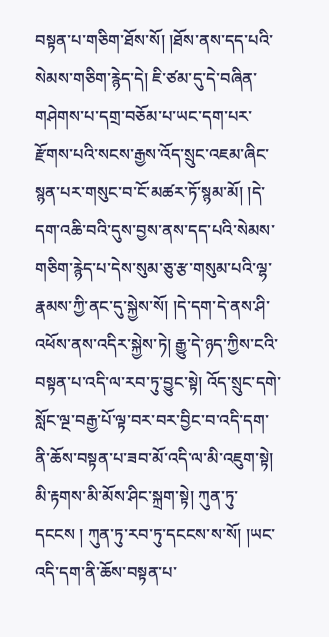བསྟན་པ་གཅིག་ཐོས་སོ། །ཐོས་ནས་དད་པའི་སེམས་གཅིག་རྙེད་དེ། ཇི་ཙམ་དུ་དེ་བཞིན་གཤེགས་པ་དགྲ་བཅོམ་པ་ཡང་དག་པར་རྫོགས་པའི་སངས་རྒྱས་འོད་སྲུང་འཇམ་ཞིང་སྙན་པར་གསུང་བ་ངོ་མཚར་ཏོ་སྙམ་མོ། །དེ་དག་འཆི་བའི་དུས་བྱས་ནས་དད་པའི་སེམས་གཅིག་རྙེད་པ་དེས་སུམ་ཅུ་རྩ་གསུམ་པའི་ལྷ་རྣམས་ཀྱི་ནང་དུ་སྐྱེས་སོ། །དེ་དག་དེ་ནས་ཤི་འཕོས་ནས་འདིར་སྐྱེས་ཏེ། རྒྱུ་དེ་ཉད་ཀྱིས་ངའི་བསྟན་པ་འདི་ལ་རབ་ཏུ་བྱུང་སྟེ། འོད་སྲུང་དགེ་སློང་ལྔ་བརྒྱ་པོ་ལྟ་བར་བར་བྱིང་བ་འདི་དག་ནི་ཆོས་བསྟན་པ་ཟབ་མོ་འདི་ལ་མི་འཇུག་སྟེ། མི་རྟགས་མི་མོས་ཤིང་སྐྲག་སྟེ། ཀུན་ཏུ་དངངས ། ཀུན་ཏུ་རབ་ཏུ་དངངས་ས་སོ། །ཡང་འདི་དག་ནི་ཆོས་བསྟན་པ་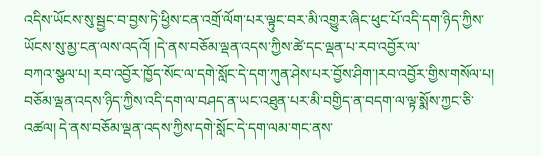འདིས་ཡོངས་སུ་སྦྱང་བ་བྱས་ཏེ་ཕྱིས་ངན་འགྲོ་ལོག་པར་ལྟུང་བར་མི་འགྱུར་ཞིང་ཕུང་པོ་འདི་དག་ཉིད་ཀྱིས་ཡོངས་སུ་མྱ་ངན་ལས་འདའོ། །དེ་ནས་བཅོམ་ལྡན་འདས་ཀྱིས་ཚེ་དང་ལྡན་པ་རབ་འབྱོར་ལ་
བཀའ་སྩལ་པ། རབ་འབྱོར་ཁྱོད་སོང་ལ་དགེ་སློང་དེ་དག་ཀུན་ཤེས་པར་བྱོས་ཤིག་།རབ་འབྱོར་གྱིས་གསོལ་པ། བཅོམ་ལྡན་འདས་ཉིད་ཀྱིས་འདི་དག་ལ་བཤད་ན་ཡང་འཐུན་པར་མི་བགྱིད་ན་བདག་ལ་ལྟ་སྨོས་ཀྱང་ཅི་འཚལ། དེ་ནས་བཅོམ་ལྡན་འདས་ཀྱིས་དགེ་སློང་དེ་དག་ལམ་གང་ནས་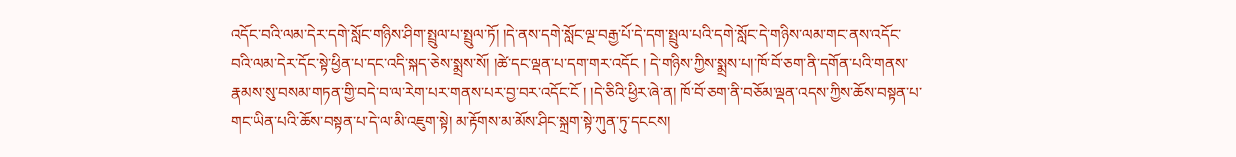འདོང་བའི་ལམ་དེར་དགེ་སློང་གཉིས་ཤིག་སྤྲུལ་པ་སྤྲུལ་ཏོ། །དེ་ནས་དགེ་སློང་ལྔ་བརྒྱ་པོ་དེ་དག་སྤྲུལ་པའི་དགེ་སློང་དེ་གཉིས་ལམ་གང་ནས་འདོང་བའི་ལམ་དེར་དོང་སྟེ་ཕྱིན་པ་དང་འདི་སྐད་ཅེས་སྨྲས་སོ། །ཚེ་དང་ལྡན་པ་དག་གར་འདོང ། དེ་གཉིས་ཀྱིས་སྨྲས་པ།་ཁོ་བོ་ཅག་ནི་དགོན་པའི་གནས་རྣམས་སུ་བསམ་གཏན་གྱི་བདེ་བ་ལ་རེག་པར་གནས་པར་བྱ་བར་འདོང་ངོ ། །དེ་ཅིའི་ཕྱིར་ཞེ་ན། ཁོ་བོ་ཅག་ནི་བཅོམ་ལྡན་འདས་ཀྱིས་ཆོས་བསྟན་པ་གང་ཡིན་པའི་ཆོས་བསྟན་པ་དེ་ལ་མི་འཇུག་སྟེ། མ་རྟོགས་མ་མོས་ཤིང་སྐྲག་སྟེ་ཀུན་ཏུ་དངངས།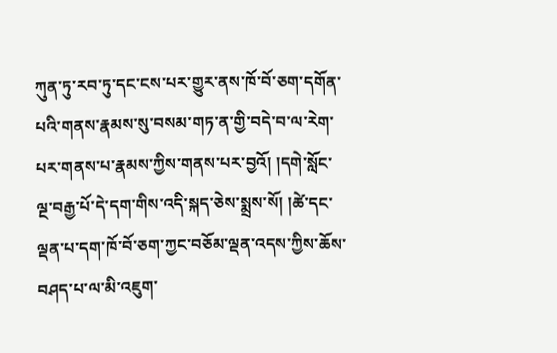ཀུན་ཏུ་རབ་ཏུ་དང་ངས་པར་གྱུར་ནས་ཁོ་བོ་ཅག་དགོན་པའི་གནས་རྣམས་སུ་བསམ་གཏ་ན་གྱི་བདེ་བ་ལ་རེག་པར་གནས་པ་རྣམས་ཀྱིས་གནས་པར་བྱའོ། །དགེ་སློང་ལྔ་བརྒྱ་པོ་དེ་དག་གིས་འདི་སྐད་ཅེས་སྨྲས་སོ། །ཚེ་དང་ལྡན་པ་དག་ཁོ་བོ་ཅག་ཀྱང་བཅོམ་ལྡན་འདས་ཀྱིས་ཆོས་བཤད་པ་ལ་མི་འཇུག་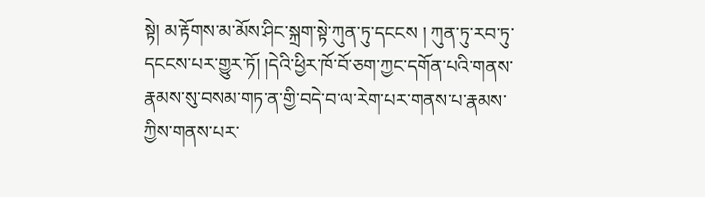སྟེ། མ་རྟོགས་མ་མོས་ཤིང་སྐྲག་སྟེ་ཀུན་ཏུ་དངངས ། ཀུན་ཏུ་རབ་ཏུ་དངངས་པར་གྱུར་ཏོ། །དེའི་ཕྱིར་ཁོ་བོ་ཅག་ཀྱང་དགོན་པའི་གནས་རྣམས་སུ་བསམ་གཏ་ན་གྱི་བདེ་བ་ལ་རེག་པར་གནས་པ་རྣམས་ཀྱིས་གནས་པར་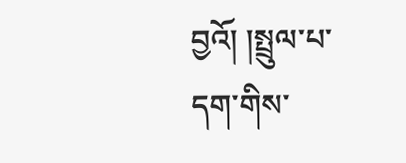བྱའོ། །སྤྲུལ་པ་དག་གིས་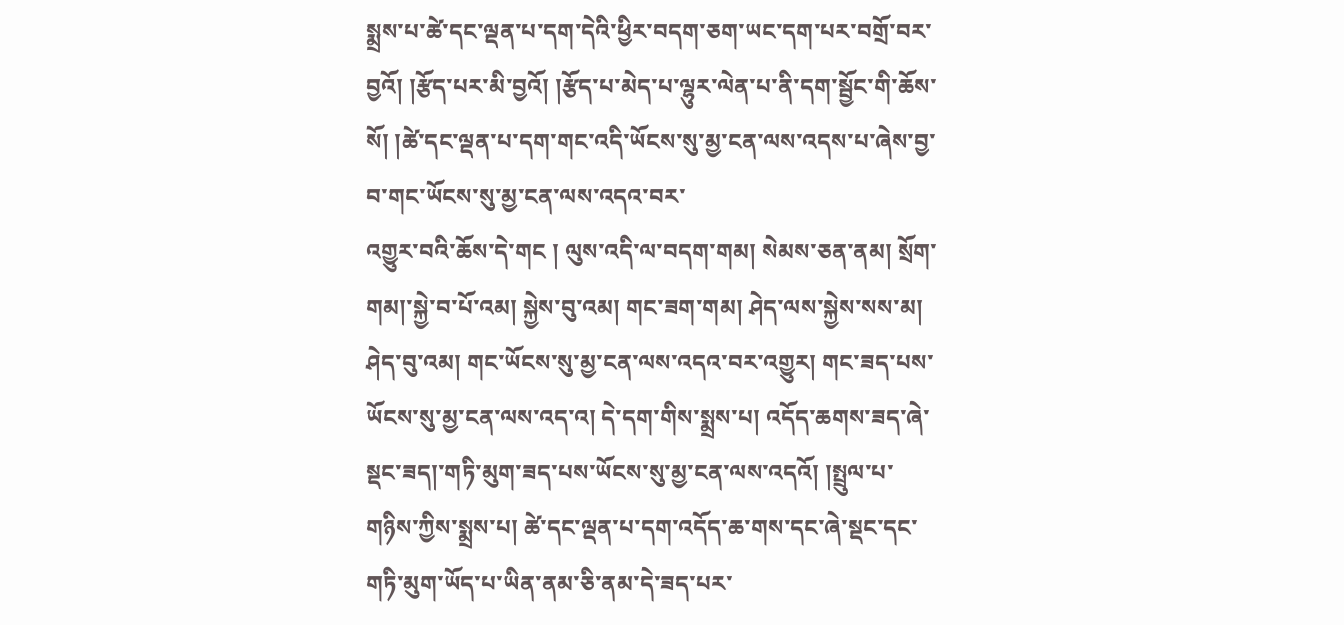སྨྲས་པ་ཚེ་དང་ལྡན་པ་དག་དེའི་ཕྱིར་བདག་ཅག་ཡང་དག་པར་བགྲོ་བར་བྱའོ། །རྩོད་པར་མི་བྱའོ། །རྩོད་པ་མེད་པ་ལྷུར་ལེན་པ་ནི་དག་སྦྱོང་གི་ཆོས་སོ། །ཚེ་དང་ལྡན་པ་དག་གང་འདི་ཡོངས་སུ་མྱ་ངན་ལས་འདས་པ་ཞེས་བྱ་བ་གང་ཡོངས་སུ་མྱ་ངན་ལས་འདའ་བར་
འགྱུར་བའི་ཆོས་དེ་གང ། ལུས་འདི་ལ་བདག་གམ། སེམས་ཅན་ནམ། སྲོག་གམ།་སྐྱེ་བ་པོ་འམ། སྐྱེས་བུ་འམ། གང་ཟག་གམ། ཤེད་ལས་སྐྱེས་སས་མ། ཤེད་བུ་འམ། གང་ཡོངས་སུ་མྱ་ངན་ལས་འདའ་བར་འགྱུར། གང་ཟད་པས་ཡོངས་སུ་མྱ་ངན་ལས་འད་འ། དེ་དག་གིས་སྨྲས་པ། འདོད་ཆགས་ཟད་ཞེ་སྡང་ཟད།་གཏི་མུག་ཟད་པས་ཡོངས་སུ་མྱ་ངན་ལས་འདའོ། །སྤྲུལ་པ་གཉིས་ཀྱིས་སྨྲས་པ། ཚེ་དང་ལྡན་པ་དག་འདོད་ཆ་གས་དང་ཞེ་སྡང་དང་གཏི་མུག་ཡོད་པ་ཡིན་ནམ་ཅི་ནམ་དེ་ཟད་པར་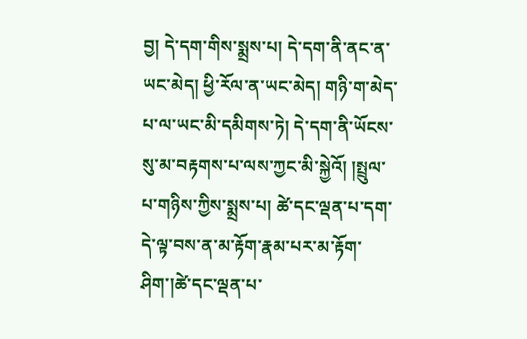བྱ། དེ་དག་གིས་སྨྲས་པ། དེ་དག་ནི་ནང་ན་ཡང་མེད། ཕྱི་རོལ་ན་ཡང་མེད། གཉི་ག་མེད་པ་ལ་ཡང་མི་དམིགས་ཏེ། དེ་དག་ནི་ཡོངས་སུ་མ་བརྟགས་པ་ལས་ཀྱང་མི་སྐྱེའོ། །སྤྲུལ་པ་གཉིས་ཀྱིས་སྨྲས་པ། ཚེ་དང་ལྡན་པ་དག་དེ་ལྟ་བས་ན་མ་རྟོག་རྣམ་པར་མ་རྟོག་ཤིག་།ཚེ་དང་ལྡན་པ་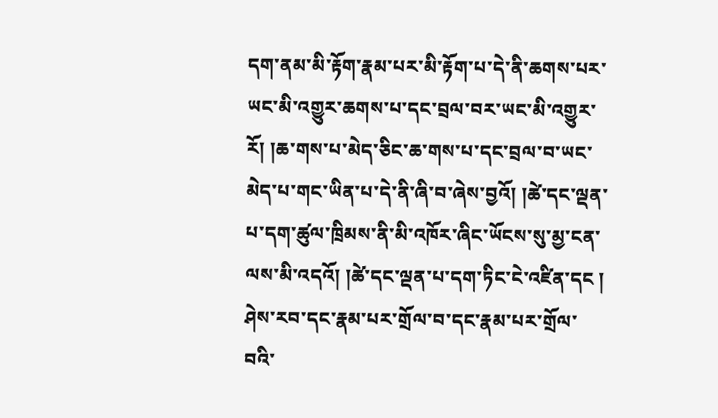དག་ནམ་མི་རྟོག་རྣམ་པར་མི་རྟོག་པ་དེ་ནི་ཆགས་པར་ཡང་མི་འགྱུར་ཆགས་པ་དང་བྲལ་བར་ཡང་མི་འགྱུར་རོ། །ཆ་གས་པ་མེད་ཅིང་ཆ་གས་པ་དང་བྲལ་བ་ཡང་མེད་པ་གང་ཡིན་པ་དེ་ནི་ཞི་བ་ཞེས་བྱའོ། །ཚེ་དང་ལྡན་པ་དག་ཚུལ་ཁྲིམས་ནི་མི་འཁོར་ཞིང་ཡོངས་སུ་མྱ་ངན་ལས་མི་འདའོ། །ཚེ་དང་ལྡན་པ་དག་ཏིང་ངེ་འཛིན་དང ། ཤེས་རབ་དང་རྣམ་པར་གྲོལ་བ་དང་རྣམ་པར་གྲོལ་བའི་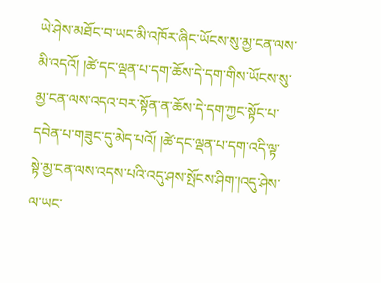ཡེ་ཤེས་མཐོང་བ་ཡང་མི་འཁོར་ཞིང་ཡོངས་སུ་མྱ་ངན་ལས་མི་འདའོ། །ཚེ་དང་ལྡན་པ་དག་ཆོས་དེ་དག་གིས་ཡོངས་སུ་མྱ་ངན་ལས་འདའ་བར་སྟོན་ན་ཆོས་དེ་དག་ཀྱང་སྟོང་པ་དབེན་པ་གཟུང་དུ་མེད་པའོ། །ཚེ་དང་ལྡན་པ་དག་འདི་ལྟ་སྟེ་མྱ་ངན་ལས་འདས་པའི་འདུ་ཤས་སྤོངས་ཤིག་།འདུ་ཤེས་ལ་ཡང་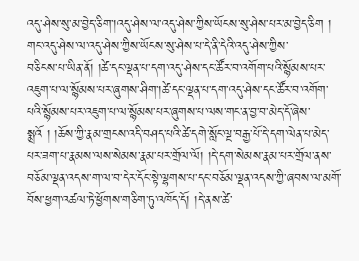འདུ་ཤེས་སུ་མ་བྱེད་ཅིག་།འདུ་ཤེས་ལ་འདུ་ཤེས་ཀྱིས་ཡོངས་སུ་ཤེས་པར་མ་བྱེད་ཅིག ། གང་འདུ་ཤེས་ལ་འདུ་ཤེས་ཀྱིས་ཡོངས་སུ་ཤེས་པ་དེ་ནི་དེའི་འདུ་ཤེས་ཀྱིས་
བཅིངས་པ་ཡིན་ནོ། །ཚེ་དང་ལྡན་པ་དག་འདུ་ཤེས་དང་ཚོར་བ་འགོག་པའི་སྙོམས་པར་འཇུག་པ་ལ་སྙོམས་པར་ཞུགས་ཤིག་།ཚེ་དང་ལྡན་པ་དག་འདུ་ཤེས་དང་ཚོར་བ་འགོག་པའི་སྙོམས་པར་འཇུག་པ་ལ་སྙོམས་པར་ཞུགས་པ་ལས་གང་ན་བྱ་བ་མེད་དོ་ཞེས་སྨྲའོ ། །ཆོས་ཀྱི་རྣམ་གྲངས་འདི་བཤད་པའི་ཚེ་དགེ་སློང་ལྔ་བརྒྱ་པོ་དེ་དག་ལེན་པ་མེད་པར་ཟག་པ་རྣམས་ལས་སེམས་རྣམ་པར་གྲོལ་ལོ། །དེ་དག་སེམས་རྣམ་པར་གྲོལ་ནས་བཅོམ་ལྡན་འདས་ག་ལ་བ་དེར་དོང་སྟེ་ལྷགས་པ་དང་བཅོམ་ལྡན་འདས་ཀྱི་ཞབས་ལ་མགོ་བོས་ཕྱག་འཚལ་ཏེ་ཕྱོགས་གཅིག་ཏུ་འཁོད་དོ། །དེ་ནས་ཚེ་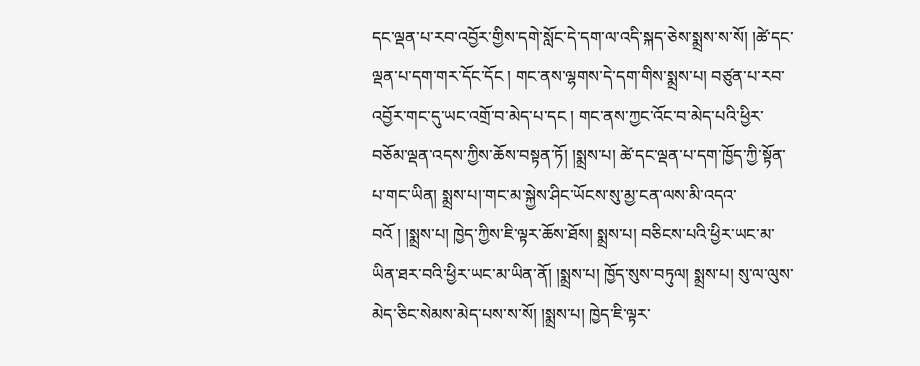དང་ལྡན་པ་རབ་འབྱོར་གྱིས་དགེ་སློང་དེ་དག་ལ་འདི་སྐད་ཅེས་སྨྲས་ས་སོ། །ཚེ་དང་ལྡན་པ་དག་གར་དོང་དོང ། གང་ནས་ལྷགས་དེ་དག་གིས་སྨྲས་པ། བཙུན་པ་རབ་འབྱོར་གང་དུ་ཡང་འགྲོ་བ་མེད་པ་དང ། གང་ནས་ཀྱང་འོང་བ་མེད་པའི་ཕྱིར་བཅོམ་ལྡན་འདས་ཀྱིས་ཆོས་བསྟན་ཏོ། །སྨྲས་པ། ཚེ་དང་ལྡན་པ་དག་ཁྱོད་ཀྱི་སྟོན་པ་གང་ཡིན། སྨྲས་པ།་གང་མ་སྐྱེས་ཤིང་ཡོངས་སུ་མྱ་ངན་ལས་མི་འདའ་བའོ ། །སྨྲས་པ། ཁྱེད་ཀྱིས་ཇི་ལྟར་ཆོས་ཐོས། སྨྲས་པ། བཅིངས་པའི་ཕྱིར་ཡང་མ་ཡིན་ཐར་བའི་ཕྱིར་ཡང་མ་ཡིན་ནོ། །སྨྲས་པ། ཁྱོད་སུས་བཏུལ། སྨྲས་པ། སུ་ལ་ལུས་མེད་ཅིང་སེམས་མེད་པས་ས་སོ། །སྨྲས་པ། ཁྱེད་ཇི་ལྟར་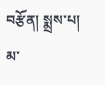བརྩོན། སྨྲས་པ། མ་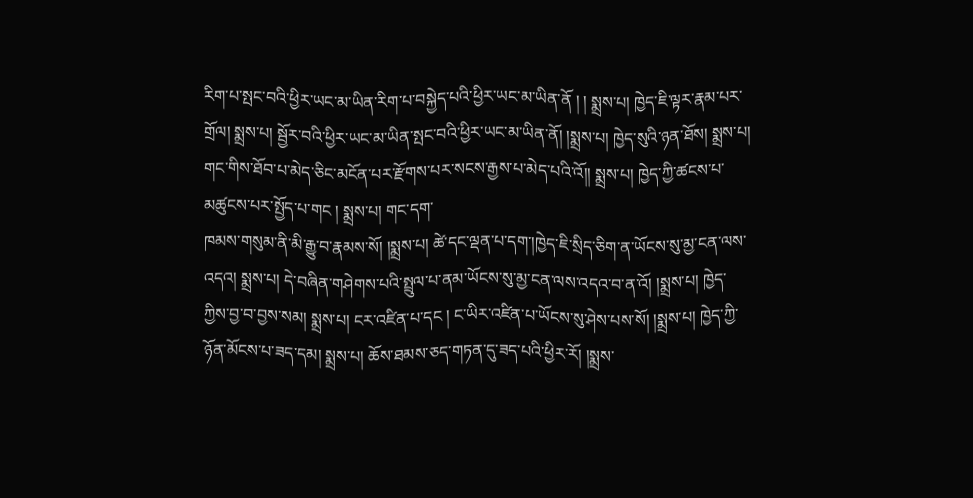རིག་པ་སྤང་བའི་ཕྱིར་ཡང་མ་ཡིན་རིག་པ་བསྐྱེད་པའི་ཕྱིར་ཡང་མ་ཡིན་ནོ ། ། སྨྲས་པ། ཁྱེད་ཇི་ལྟར་རྣམ་པར་གྲོལ། སྨྲས་པ། སྦྱོར་བའི་ཕྱིར་ཡང་མ་ཡིན་སྤང་བའི་ཕྱིར་ཡང་མ་ཡིན་ནོ། །སྨྲས་པ། ཁྱེད་སུའི་ཉན་ཐོས། སྨྲས་པ། གང་གིས་ཐོབ་པ་མེད་ཅིང་མངོན་པར་རྫོགས་པར་སངས་རྒྱས་པ་མེད་པའི་འོ།། སྨྲས་པ། ཁྱེད་ཀྱི་ཚངས་པ་མཚུངས་པར་སྤྱོད་པ་གང ། སྨྲས་པ། གང་དག་
ཁམས་གསུམ་ནི་མི་རྒྱུ་བ་རྣམས་སོ། །སྨྲས་པ། ཚེ་དང་ལྡན་པ་དག་།ཁྱེད་ཇི་སྲིད་ཅིག་ན་ཡོངས་སུ་མྱ་ངན་ལས་འདའ། སྨྲས་པ། དེ་བཞིན་གཤེགས་པའི་སྤྲུལ་པ་ནམ་ཡོངས་སུ་མྱ་ངན་ལས་འདའ་བ་ན་འོ། །སྨྲས་པ། ཁྱེད་ཀྱིས་བྱ་བ་བྱས་སམ། སྨྲས་པ། ངར་འཛིན་པ་དང ། ང་ཡིར་འཛིན་པ་ཡོངས་སུ་ཤེས་པས་སོ། །སྨྲས་པ། ཁྱེད་ཀྱི་ཉོན་མོངས་པ་ཟད་དམ། སྨྲས་པ། ཆོས་ཐམས་ཅད་གཏན་དུ་ཟད་པའི་ཕྱིར་རོ། །སྨྲས་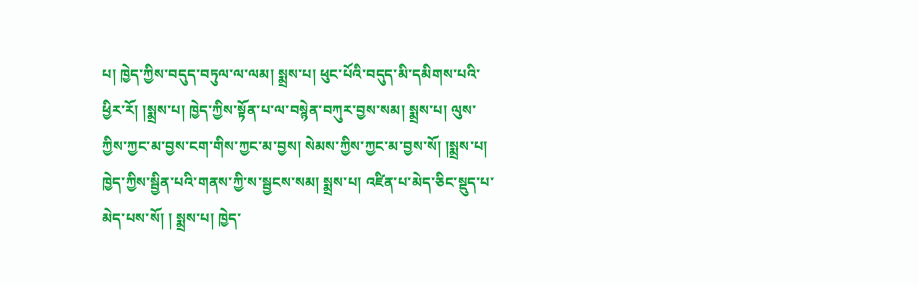པ། ཁྱེད་ཀྱིས་བདུད་བཏུལ་ལ་ལམ། སྨྲས་པ། ཕུང་པོའི་བདུད་མི་དམིགས་པའི་ཕྱིར་རོ། །སྨྲས་པ། ཁྱེད་ཀྱིས་སྟོན་པ་ལ་བསྙེན་བཀུར་བྱས་སམ། སྨྲས་པ། ལུས་ཀྱིས་ཀྱང་མ་བྱས་ངག་གིས་ཀྱང་མ་བྱས། སེམས་ཀྱིས་ཀྱང་མ་བྱས་སོ། །སྨྲས་པ། ཁྱེད་ཀྱིས་སྦྱིན་པའི་གནས་ཀྱི་ས་སྦྱངས་སམ། སྨྲས་པ། འཛིན་པ་མེད་ཅིང་སྡུད་པ་མེད་པས་སོ། ། སྨྲས་པ། ཁྱེད་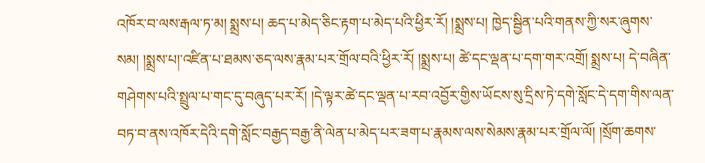འཁོར་བ་ལས་རྒལ་ཏ་མ། སྨྲས་པ། ཆད་པ་མེད་ཅིང་རྟག་པ་མེད་པའི་ཕྱིར་རོ། །སྨྲས་པ། ཁྱེད་སྦྱིན་པའི་གནས་ཀྱི་སར་ཞུགས་སམ། །སྨྲས་པ།་འཛིན་པ་ཐམས་ཅད་ལས་རྣམ་པར་གྲོལ་བའི་ཕྱིར་རོ། །སྨྲས་པ། ཚེ་དང་ལྡན་པ་དག་གར་འགྲོ། སྨྲས་པ། དེ་བཞིན་གཤེགས་པའི་སྤྲུལ་པ་གང་དུ་བཞུད་པར་རོ། །དེ་ལྟར་ཚེ་དང་ལྡན་པ་རབ་འབྱོར་གྱིས་ཡོངས་སུ་དྲིས་ཏེ་དགེ་སློང་དེ་དག་གིས་ལན་བཏ་བ་ནས་འཁོར་དེའི་དགེ་སློང་བརྒྱད་བརྒྱ་ནི་ལེན་པ་མེད་པར་ཟག་པ་རྣམས་ལས་སེམས་རྣམ་པར་གྲོལ་ལོ། །སྲོག་ཆགས་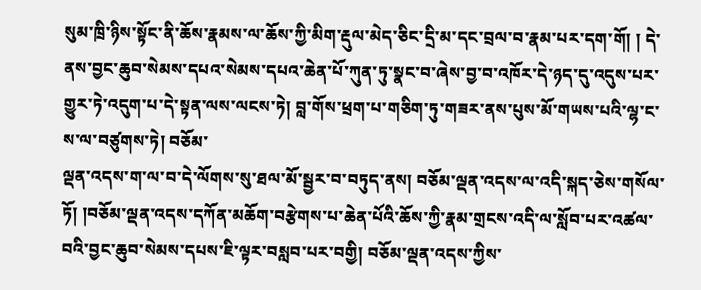སུམ་ཁྲི་ཉིས་སྟོང་ནི་ཆོས་རྣམས་ལ་ཆོས་ཀྱི་མིག་རྡུལ་མེད་ཅིང་དྲི་མ་དང་བྲལ་བ་རྣམ་པར་དག་གོ། ། དེ་ནས་བྱང་ཆུབ་སེམས་དཔའ་སེམས་དཔའ་ཆེན་པོ་ཀུན་ཏུ་སྣང་བ་ཞེས་བྱ་བ་འཁོར་དེ་ཉད་དུ་འདུས་པར་གྱུར་ཏེ་འདུག་པ་དེ་སྟན་ལས་ལངས་ཏེ། བླ་གོས་ཕྲག་པ་གཅིག་ཏུ་གཟར་ནས་པུས་མོ་གཡས་པའི་ལྷ་ང་ས་ལ་བཙུགས་ཏེ། བཅོམ་
ལྡན་འདས་ག་ལ་བ་དེ་ལོགས་སུ་ཐལ་མོ་སྦྱར་བ་བཏུད་ནས། བཅོམ་ལྡན་འདས་ལ་འདི་སྐད་ཅེས་གསོལ་ཏོ། །བཅོམ་ལྡན་འདས་དཀོན་མཆོག་བརྩེགས་པ་ཆེན་པོའི་ཆོས་ཀྱི་རྣམ་གྲངས་འདི་ལ་སློབ་པར་འཚལ་བའི་བྱང་ཆུབ་སེམས་དཔས་ཇི་ལྟར་བསླབ་པར་བགྱི། བཅོམ་ལྡན་འདས་ཀྱིས་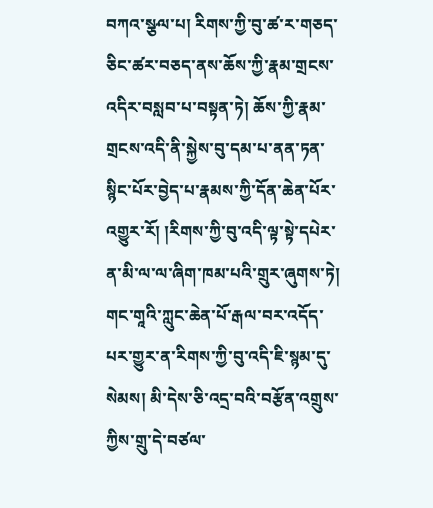བཀའ་སྩལ་པ། རིགས་ཀྱི་བུ་ཚ་ར་གཅད་ཅིང་ཚར་བཅད་ནས་ཆོས་ཀྱི་རྣམ་གྲངས་འདིར་བསླབ་པ་བསྟན་ཏེ། ཆོས་ཀྱི་རྣམ་གྲངས་འདི་ནི་སྐྱེས་བུ་དམ་པ་ནན་ཏན་སྙིང་པོར་བྱེད་པ་རྣམས་ཀྱི་དོན་ཆེན་པོར་འགྱུར་རོ། །རིགས་ཀྱི་བུ་འདི་ལྟ་སྟེ་དཔེར་ན་མི་ལ་ལ་ཞིག་ཁམ་པའི་གྲུར་ཞུགས་ཏེ། གང་གཱའི་ཀླུང་ཆེན་པོ་རྒལ་བར་འདོད་པར་གྱུར་ན་རིགས་ཀྱི་བུ་འདི་ཇི་སྙམ་དུ་སེམས། མི་དེས་ཅི་འདྲ་བའི་བརྩོན་འགྲུས་ཀྱིས་གྲུ་དེ་བཙལ་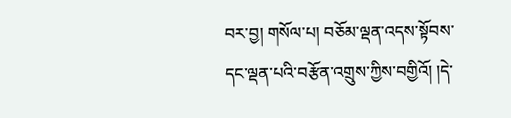བར་བྱ། གསོལ་པ། བཅོམ་ལྡན་འདས་སྟོབས་དང་ལྡན་པའི་བརྩོན་འགྲུས་ཀྱིས་བགྱིའོ། །དེ་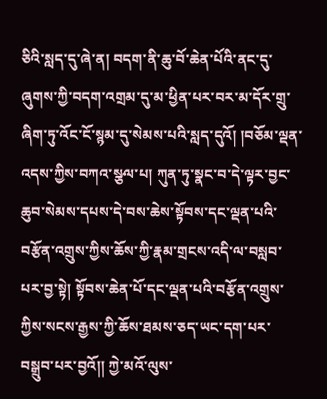ཅིའི་སླད་དུ་ཞེ་ན། བདག་ནི་ཆུ་བོ་ཆེན་པོའི་ནང་དུ་ཞུགས་ཀྱི་བདག་འགྲམ་དུ་མ་ཕྱིན་པར་བར་མ་དོར་གྲུ་ཞིག་ཏུ་འོང་ངོ་སྙམ་དུ་སེམས་པའི་སླད་དུའོ། །བཅོམ་ལྡན་འདས་ཀྱིས་བཀའ་སྩལ་པ། ཀུན་ཏུ་སྣང་བ་དེ་ལྟར་བྱང་ཆུབ་སེམས་དཔས་དེ་བས་ཆེས་སྟོབས་དང་ལྡན་པའི་བརྩོན་འགྲུས་ཀྱིས་ཆོས་ཀྱི་རྣམ་གྲངས་འདི་ལ་བསླབ་པར་བྱ་སྟེ། སྟོབས་ཆེན་པོ་དང་ལྡན་པའི་བརྩོན་འགྲུས་ཀྱིས་སངས་རྒྱས་ཀྱི་ཆོས་ཐམས་ཅད་ཡང་དག་པར་བསྒྲུབ་པར་བྱའོ།། ཀྱེ་མའོ་ལུས་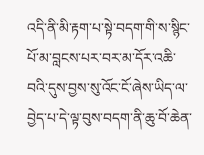འདི་ནི་མི་རྟག་པ་སྟེ་བདག་གི་ས་སྙིང་པོ་མ་བླངས་པར་བར་མ་དོར་འཆི་བའི་དུས་བྱས་སུ་འོང་ངོ་ཞེས་ཡིད་ལ་བྱེད་པ་དེ་ལྟ་བུས་བདག་ནི་ཆུ་བོ་ཆེན་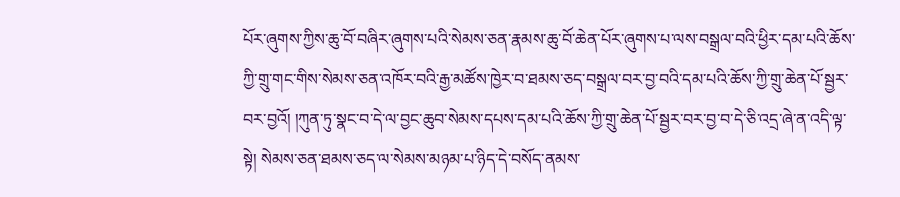པོར་ཞུགས་ཀྱིས་ཆུ་བོ་བཞིར་ཞུགས་པའི་སེམས་ཅན་རྣམས་ཆུ་བོ་ཆེན་པོར་ཞུགས་པ་ལས་བསྒྲལ་བའི་ཕྱིར་དམ་པའི་ཆོས་ཀྱི་གྲུ་གང་གིས་སེམས་ཅན་འཁོར་བའི་རྒྱ་མཚོས་ཁྱེར་བ་ཐམས་ཅད་བསྒྲལ་བར་བྱ་བའི་དམ་པའི་ཆོས་ཀྱི་གྲུ་ཆེན་པོ་སྦྱར་
བར་བྱའོ། །ཀུན་ཏུ་སྣང་བ་དེ་ལ་བྱང་ཆུབ་སེམས་དཔས་དམ་པའི་ཆོས་ཀྱི་གྲུ་ཆེན་པོ་སྦྱར་བར་བྱ་བ་དེ་ཅི་འདྲ་ཞེ་ན་འདི་ལྟ་སྟེ། སེམས་ཅན་ཐམས་ཅད་ལ་སེམས་མཉམ་པ་ཉིད་དེ་བསོད་ནམས་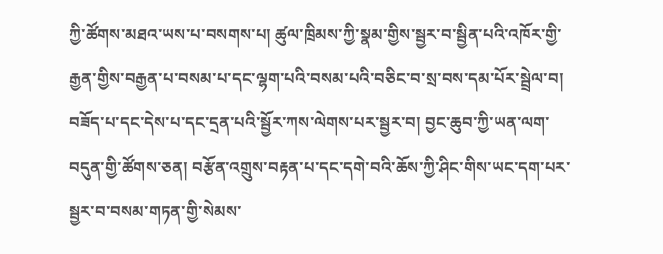ཀྱི་ཚོགས་མཐའ་ཡས་པ་བསགས་པ། ཚུལ་ཁྲིམས་ཀྱི་སྣམ་གྱིས་སྦྱར་བ་སྦྱིན་པའི་འཁོར་གྱི་རྒྱན་གྱིས་བརྒྱན་པ་བསམ་པ་དང་ལྷག་པའི་བསམ་པའི་བཅིང་བ་སྲ་བས་དམ་པོར་སྦྲེལ་བ། བཟོད་པ་དང་དེས་པ་དང་དྲན་པའི་སྦྱོར་ཀས་ལེགས་པར་སྦྱར་བ། བྱང་ཆུབ་ཀྱི་ཡན་ལག་བདུན་གྱི་ཚོགས་ཅན། བརྩོན་འགྲུས་བརྟན་པ་དང་དགེ་བའི་ཆོས་ཀྱི་ཤིང་གིས་ཡང་དག་པར་སྦྱར་བ་བསམ་གཏན་གྱི་སེམས་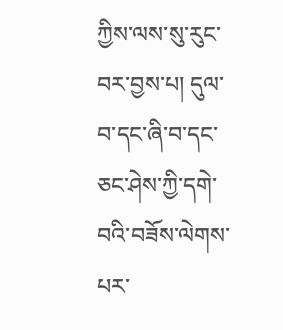ཀྱིས་ལས་སུ་རུང་བར་བྱས་པ། དུལ་བ་དང་ཞི་བ་དང་ཅང་ཤེས་ཀྱི་དགེ་བའི་བཟོས་ལེགས་པར་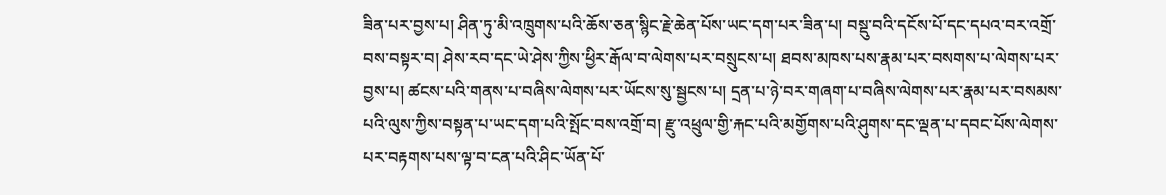ཟིན་པར་བྱས་པ། ཤིན་ཏུ་མི་འཁྲུགས་པའི་ཆོས་ཅན་སྙིང་རྗེ་ཆེན་པོས་ཡང་དག་པར་ཟིན་པ། བསྡུ་བའི་དངོས་པོ་དང་དཔའ་བར་འགྲོ་བས་བསྟར་བ། ཤེས་རབ་དང་ཡེ་ཤེས་ཀྱིས་ཕྱིར་རྒོལ་བ་ལེགས་པར་བསྲུངས་པ། ཐབས་མཁས་པས་རྣམ་པར་བསགས་པ་ལེགས་པར་བྱས་པ། ཚངས་པའི་གནས་པ་བཞིས་ལེགས་པར་ཡོངས་སུ་སྦྱངས་པ། དྲན་པ་ཉེ་བར་གཞག་པ་བཞིས་ལེགས་པར་རྣམ་པར་བསམས་པའི་ལུས་ཀྱིས་བསྟན་པ་ཡང་དག་པའི་སྤོང་བས་འགྲོ་བ། རྫུ་འཕྲུལ་གྱི་རྐང་པའི་མགྱོགས་པའི་ཤུགས་དང་ལྡན་པ་དབང་པོས་ལེགས་པར་བརྟགས་པས་ལྟ་བ་ངན་པའི་ཤིང་ཡོན་པོ་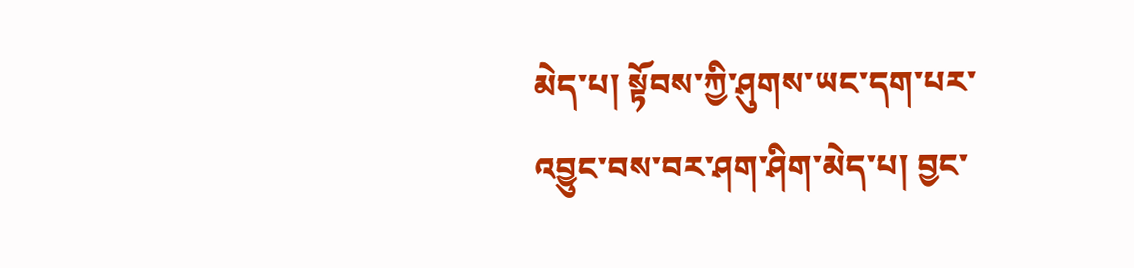མེད་པ། སྟོབས་ཀྱི་ཤུགས་ཡང་དག་པར་འབྱུང་བས་བར་ཤག་ཤིག་མེད་པ། བྱང་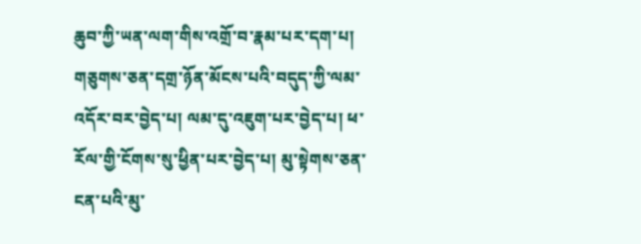ཆུབ་ཀྱི་ཡན་ལག་གིས་འགྲོ་བ་རྣམ་པར་དག་པ། གཅུགས་ཅན་དགྲ་ཉོན་མོངས་པའི་བདུད་ཀྱི་ལམ་འདོར་བར་བྱེད་པ། ལམ་དུ་འཇུག་པར་བྱེད་པ། ཕ་རོལ་གྱི་ངོགས་སུ་ཕྱིན་པར་བྱེད་པ། མུ་སྟེགས་ཅན་ངན་པའི་མུ་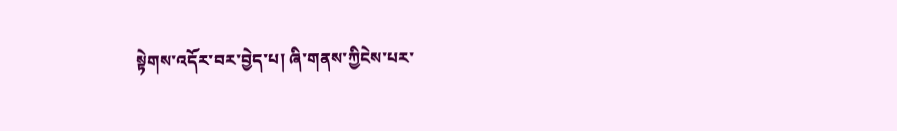སྟེགས་འདོར་བར་བྱེད་པ། ཞི་གནས་ཀྱིངེས་པར་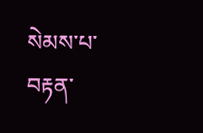སེམས་པ་བརྟན་